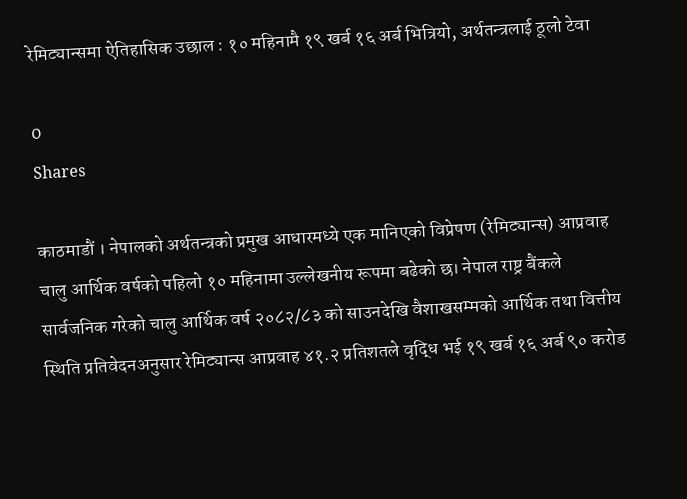रेमिट्यान्समा ऐतिहासिक उछाल : १० महिनामै १९ खर्ब १६ अर्ब भित्रियो, अर्थतन्त्रलाई ठूलो टेवा

0
Shares

काठमाडौं । नेपालको अर्थतन्त्रको प्रमुख आधारमध्ये एक मानिएको विप्रेषण (रेमिट्यान्स) आप्रवाह चालु आर्थिक वर्षको पहिलो १० महिनामा उल्लेखनीय रूपमा बढेको छ। नेपाल राष्ट्र बैंकले सार्वजनिक गरेको चालु आर्थिक वर्ष २०८२/८३ को साउनदेखि वैशाखसम्मको आर्थिक तथा वित्तीय स्थिति प्रतिवेदनअनुसार रेमिट्यान्स आप्रवाह ४१.२ प्रतिशतले वृद्धि भई १९ खर्ब १६ अर्ब ९० करोड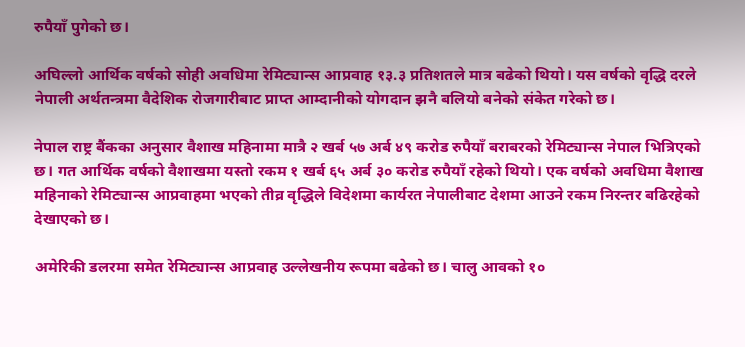रुपैयाँ पुगेको छ।

अघिल्लो आर्थिक वर्षको सोही अवधिमा रेमिट्यान्स आप्रवाह १३.३ प्रतिशतले मात्र बढेको थियो। यस वर्षको वृद्धि दरले नेपाली अर्थतन्त्रमा वैदेशिक रोजगारीबाट प्राप्त आम्दानीको योगदान झनै बलियो बनेको संकेत गरेको छ।

नेपाल राष्ट्र बैंकका अनुसार वैशाख महिनामा मात्रै २ खर्ब ५७ अर्ब ४९ करोड रुपैयाँ बराबरको रेमिट्यान्स नेपाल भित्रिएको छ। गत आर्थिक वर्षको वैशाखमा यस्तो रकम १ खर्ब ६५ अर्ब ३० करोड रुपैयाँ रहेको थियो। एक वर्षको अवधिमा वैशाख महिनाको रेमिट्यान्स आप्रवाहमा भएको तीव्र वृद्धिले विदेशमा कार्यरत नेपालीबाट देशमा आउने रकम निरन्तर बढिरहेको देखाएको छ।

अमेरिकी डलरमा समेत रेमिट्यान्स आप्रवाह उल्लेखनीय रूपमा बढेको छ। चालु आवको १०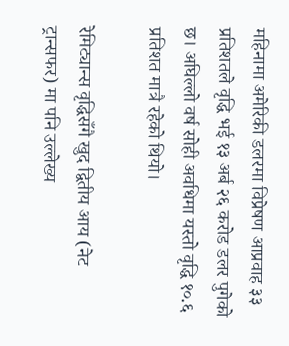महिनामा अमेरिकी डलरमा विप्रेषण आप्रवाह ३३ प्रतिशतले वृद्धि भई १३ अर्ब २६ करोड डलर पुगेको छ। अघिल्लो वर्ष सोही अवधिमा यस्तो वृद्धि १०.६ प्रतिशत मात्रै रहेको थियो।

रेमिट्यान्स वृद्धिसँगै खुद द्वितीय आय (नेट ट्रान्सफर) मा पनि उल्लेख्य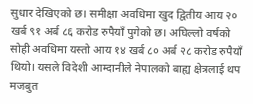सुधार देखिएको छ। समीक्षा अवधिमा खुद द्वितीय आय २० खर्ब ९१ अर्ब ८६ करोड रुपैयाँ पुगेको छ। अघिल्लो वर्षको सोही अवधिमा यस्तो आय १४ खर्ब ८० अर्ब २८ करोड रुपैयाँ थियो। यसले विदेशी आम्दानीले नेपालको बाह्य क्षेत्रलाई थप मजबुत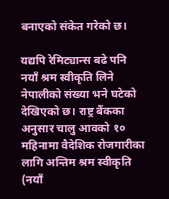बनाएको संकेत गरेको छ।

यद्यपि रेमिट्यान्स बढे पनि नयाँ श्रम स्वीकृति लिने नेपालीको संख्या भने घटेको देखिएको छ। राष्ट्र बैंकका अनुसार चालु आवको १० महिनामा वैदेशिक रोजगारीका लागि अन्तिम श्रम स्वीकृति (नयाँ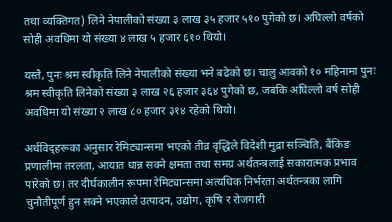तथा व्यक्तिगत) लिने नेपालीको संख्या ३ लाख ३५ हजार ५१० पुगेको छ। अघिल्लो वर्षको सोही अवधिमा यो संख्या ४ लाख ५ हजार ६१० थियो।

यस्तै, पुनः श्रम स्वीकृति लिने नेपालीको संख्या भने बढेको छ। चालु आवको १० महिनामा पुनः श्रम स्वीकृति लिनेको संख्या ३ लाख २६ हजार ३६४ पुगेको छ, जबकि अघिल्लो वर्ष सोही अवधिमा यो संख्या २ लाख ८० हजार ३१४ रहेको थियो।

अर्थविद्हरूका अनुसार रेमिट्यान्समा भएको तीव्र वृद्धिले विदेशी मुद्रा सञ्चिति, बैंकिङ प्रणालीमा तरलता, आयात धान्न सक्ने क्षमता तथा समग्र अर्थतन्त्रलाई सकारात्मक प्रभाव पारेको छ। तर दीर्घकालीन रूपमा रेमिट्यान्समा अत्यधिक निर्भरता अर्थतन्त्रका लागि चुनौतीपूर्ण हुन सक्ने भएकाले उत्पादन, उद्योग, कृषि र रोजगारी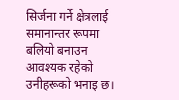सिर्जना गर्ने क्षेत्रलाई समानान्तर रूपमा बलियो बनाउन आवश्यक रहेको उनीहरूको भनाइ छ।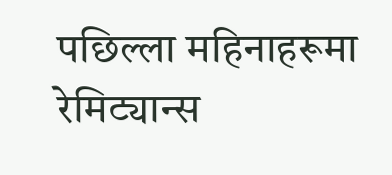पछिल्ला महिनाहरूमा रेमिट्यान्स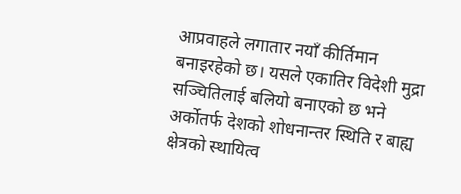आप्रवाहले लगातार नयाँ कीर्तिमान बनाइरहेको छ। यसले एकातिर विदेशी मुद्रा सञ्चितिलाई बलियो बनाएको छ भने अर्कोतर्फ देशको शोधनान्तर स्थिति र बाह्य क्षेत्रको स्थायित्व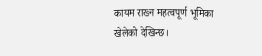कायम राख्न महत्वपूर्ण भूमिका खेलेको देखिन्छ।